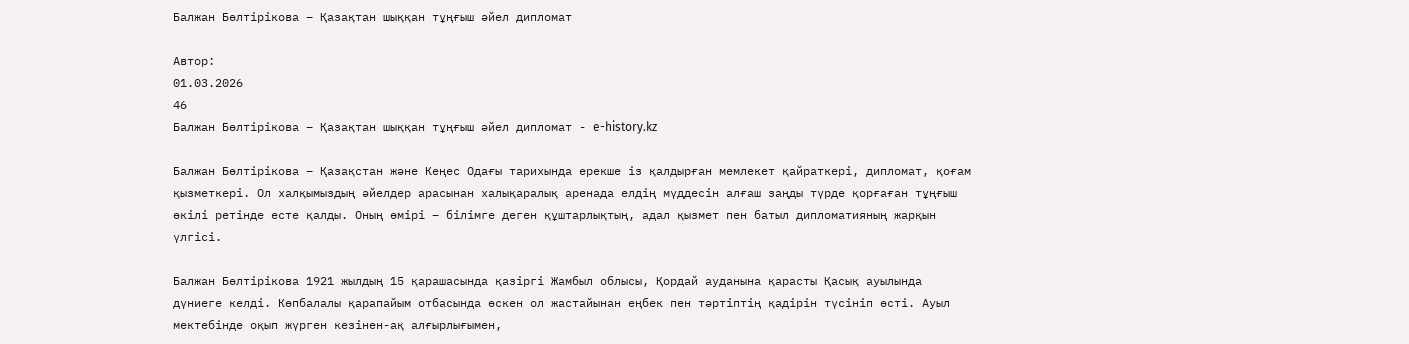Балжан Бөлтірікова – Қазақтан шыққан тұңғыш әйел дипломат

Автор:
01.03.2026
46
Балжан Бөлтірікова – Қазақтан шыққан тұңғыш әйел дипломат - e-history.kz

Балжан Бөлтірікова – Қазақстан және Кеңес Одағы тарихында ерекше із қалдырған мемлекет қайраткері, дипломат, қоғам қызметкері. Ол халқымыздың әйелдер арасынан халықаралық аренада елдің мүддесін алғаш заңды түрде қорғаған тұңғыш өкілі ретінде есте қалды. Оның өмірі – білімге деген құштарлықтың, адал қызмет пен батыл дипломатияның жарқын үлгісі.

Балжан Бөлтірікова 1921 жылдың 15 қарашасында қазіргі Жамбыл облысы, Қордай ауданына қарасты Қасық ауылында дүниеге келді. Көпбалалы қарапайым отбасында өскен ол жастайынан еңбек пен тәртіптің қадірін түсініп өсті. Ауыл мектебінде оқып жүрген кезінен-ақ алғырлығымен,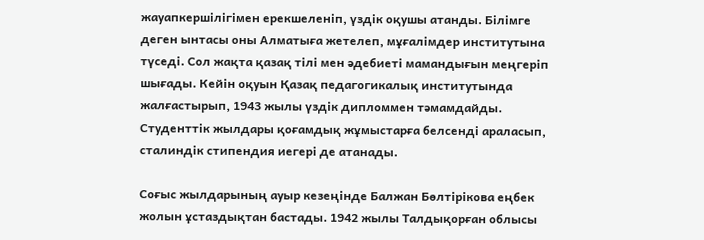жауапкершілігімен ерекшеленіп, үздік оқушы атанды. Білімге деген ынтасы оны Алматыға жетелеп, мұғалімдер институтына түседі. Сол жақта қазақ тілі мен әдебиеті мамандығын меңгеріп шығады. Кейін оқуын Қазақ педагогикалық институтында жалғастырып, 1943 жылы үздік дипломмен тәмамдайды. Студенттік жылдары қоғамдық жұмыстарға белсенді араласып, сталиндік стипендия иегері де атанады.

Соғыс жылдарының ауыр кезеңінде Балжан Бөлтірікова еңбек жолын ұстаздықтан бастады. 1942 жылы Талдықорған облысы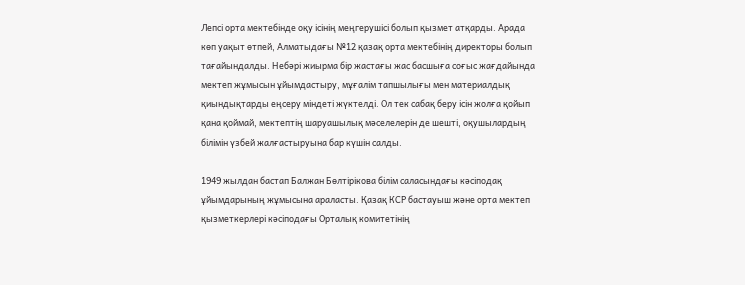Лепсі орта мектебінде оқу ісінің меңгерушісі болып қызмет атқарды. Арада көп уақыт өтпей, Алматыдағы №12 қазақ орта мектебінің директоры болып тағайындалды. Небәрі жиырма бір жастағы жас басшыға соғыс жағдайында мектеп жұмысын ұйымдастыру, мұғалім тапшылығы мен материалдық қиындықтарды еңсеру міндеті жүктелді. Ол тек сабақ беру ісін жолға қойып қана қоймай, мектептің шаруашылық мәселелерін де шешті, оқушылардың білімін үзбей жалғастыруына бар күшін салды.

1949 жылдан бастап Балжан Бөлтірікова білім саласындағы кәсіподақ ұйымдарының жұмысына араласты. Қазақ КСР бастауыш және орта мектеп қызметкерлері кәсіподағы Орталық комитетінің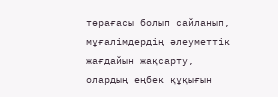төрағасы болып сайланып, мұғалімдердің әлеуметтік жағдайын жақсарту, олардың еңбек құқығын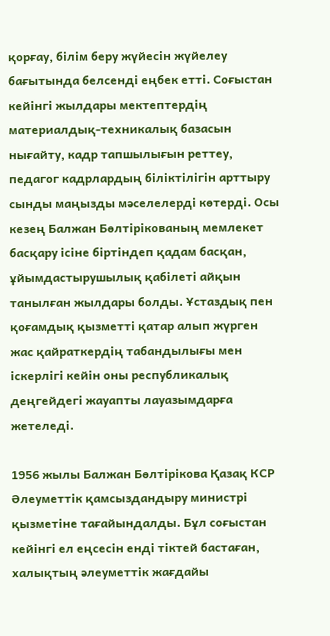қорғау, білім беру жүйесін жүйелеу бағытында белсенді еңбек етті. Соғыстан кейінгі жылдары мектептердің материалдық-техникалық базасын нығайту, кадр тапшылығын реттеу, педагог кадрлардың біліктілігін арттыру сынды маңызды мәселелерді көтерді. Осы кезең Балжан Бөлтірікованың мемлекет басқару ісіне біртіндеп қадам басқан, ұйымдастырушылық қабілеті айқын танылған жылдары болды. Ұстаздық пен қоғамдық қызметті қатар алып жүрген жас қайраткердің табандылығы мен іскерлігі кейін оны республикалық деңгейдегі жауапты лауазымдарға жетеледі.

1956 жылы Балжан Бөлтірікова Қазақ КСР Әлеуметтік қамсыздандыру министрі қызметіне тағайындалды. Бұл соғыстан кейінгі ел еңсесін енді тіктей бастаған, халықтың әлеуметтік жағдайы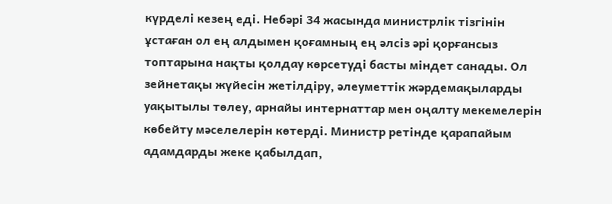күрделі кезең еді. Небәрі 34 жасында министрлік тізгінін ұстаған ол ең алдымен қоғамның ең әлсіз әрі қорғансыз топтарына нақты қолдау көрсетуді басты міндет санады. Ол зейнетақы жүйесін жетілдіру, әлеуметтік жәрдемақыларды уақытылы төлеу, арнайы интернаттар мен оңалту мекемелерін көбейту мәселелерін көтерді. Министр ретінде қарапайым адамдарды жеке қабылдап,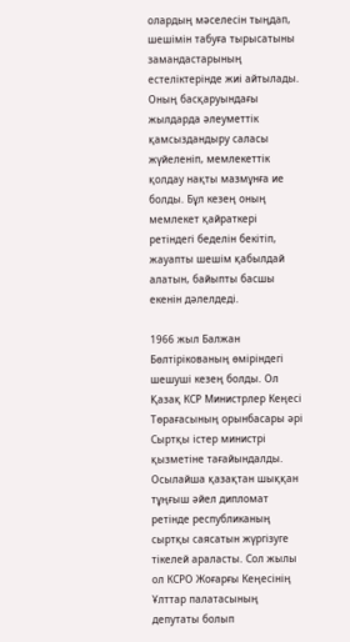олардың мәселесін тыңдап, шешімін табуға тырысатыны замандастарының естеліктерінде жиі айтылады. Оның басқаруындағы жылдарда әлеуметтік қамсыздандыру саласы жүйеленіп, мемлекеттік қолдау нақты мазмұнға ие болды. Бұл кезең оның мемлекет қайраткері ретіндегі беделін бекітіп, жауапты шешім қабылдай алатын, байыпты басшы екенін дәлелдеді.

1966 жыл Балжан Бөлтірікованың өміріндегі шешуші кезең болды. Ол Қазақ КСР Министрлер Кеңесі Төрағасының орынбасары әрі Сыртқы істер министрі қызметіне тағайындалды. Осылайша қазақтан шыққан тұңғыш әйел дипломат ретінде республиканың сыртқы саясатын жүргізуге тікелей араласты. Сол жылы ол КСРО Жоғарғы Кеңесінің Ұлттар палатасының депутаты болып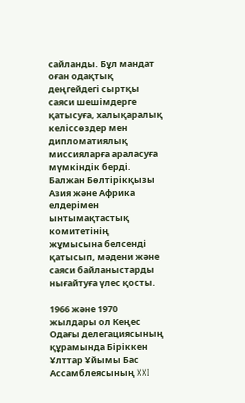сайланды. Бұл мандат оған одақтық деңгейдегі сыртқы саяси шешімдерге қатысуға, халықаралық келіссөздер мен дипломатиялық миссияларға араласуға мүмкіндік берді. Балжан Бөлтірікқызы Азия және Африка елдерімен ынтымақтастық комитетінің жұмысына белсенді қатысып, мәдени және саяси байланыстарды нығайтуға үлес қосты.

1966 және 1970 жылдары ол Кеңес Одағы делегациясының құрамында Біріккен Ұлттар Ұйымы Бас Ассамблеясының XXI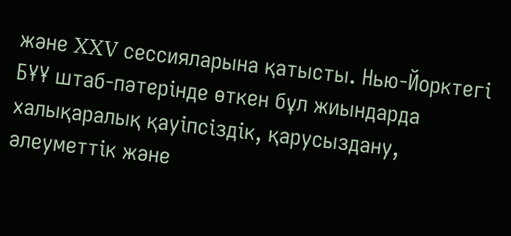және XXV сессияларына қатысты. Нью-Йорктегі БҰҰ штаб-пәтерінде өткен бұл жиындарда халықаралық қауіпсіздік, қарусыздану, әлеуметтік және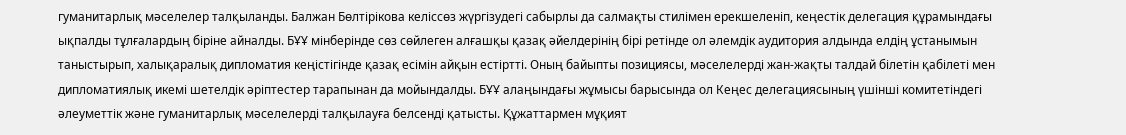гуманитарлық мәселелер талқыланды. Балжан Бөлтірікова келіссөз жүргізудегі сабырлы да салмақты стилімен ерекшеленіп, кеңестік делегация құрамындағы ықпалды тұлғалардың біріне айналды. БҰҰ мінберінде сөз сөйлеген алғашқы қазақ әйелдерінің бірі ретінде ол әлемдік аудитория алдында елдің ұстанымын таныстырып, халықаралық дипломатия кеңістігінде қазақ есімін айқын естіртті. Оның байыпты позициясы, мәселелерді жан-жақты талдай білетін қабілеті мен дипломатиялық икемі шетелдік әріптестер тарапынан да мойындалды. БҰҰ алаңындағы жұмысы барысында ол Кеңес делегациясының үшінші комитетіндегі әлеуметтік және гуманитарлық мәселелерді талқылауға белсенді қатысты. Құжаттармен мұқият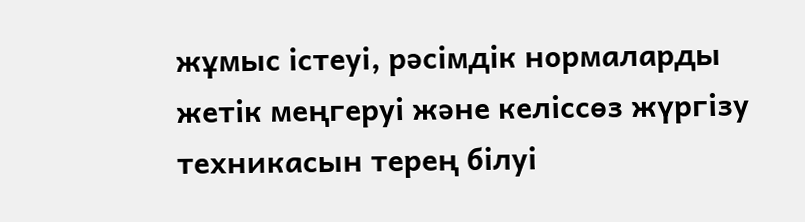жұмыс істеуі, рәсімдік нормаларды жетік меңгеруі және келіссөз жүргізу техникасын терең білуі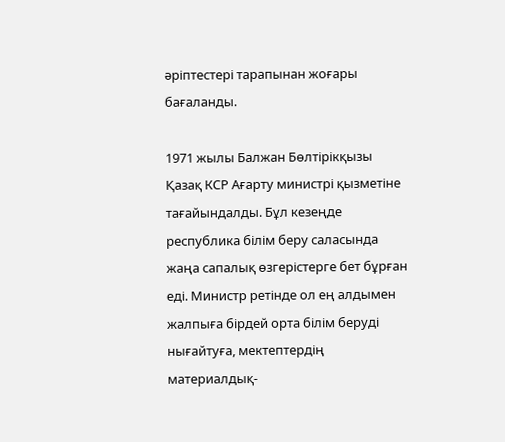әріптестері тарапынан жоғары бағаланды.

1971 жылы Балжан Бөлтірікқызы Қазақ КСР Ағарту министрі қызметіне тағайындалды. Бұл кезеңде республика білім беру саласында жаңа сапалық өзгерістерге бет бұрған еді. Министр ретінде ол ең алдымен жалпыға бірдей орта білім беруді нығайтуға, мектептердің материалдық-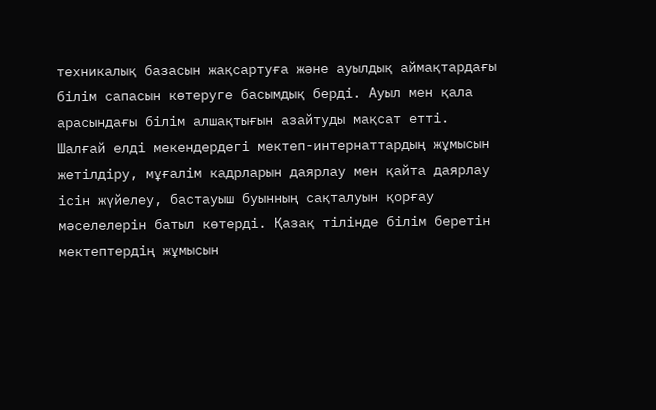техникалық базасын жақсартуға және ауылдық аймақтардағы білім сапасын көтеруге басымдық берді. Ауыл мен қала арасындағы білім алшақтығын азайтуды мақсат етті. Шалғай елді мекендердегі мектеп-интернаттардың жұмысын жетілдіру, мұғалім кадрларын даярлау мен қайта даярлау ісін жүйелеу, бастауыш буынның сақталуын қорғау мәселелерін батыл көтерді. Қазақ тілінде білім беретін мектептердің жұмысын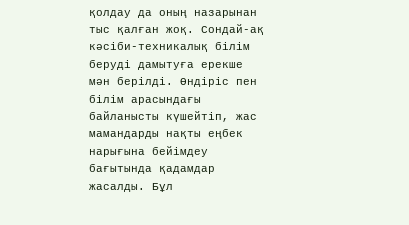қолдау да оның назарынан тыс қалған жоқ. Сондай-ақ кәсіби-техникалық білім беруді дамытуға ерекше мән берілді. Өндіріс пен білім арасындағы байланысты күшейтіп, жас мамандарды нақты еңбек нарығына бейімдеу бағытында қадамдар жасалды. Бұл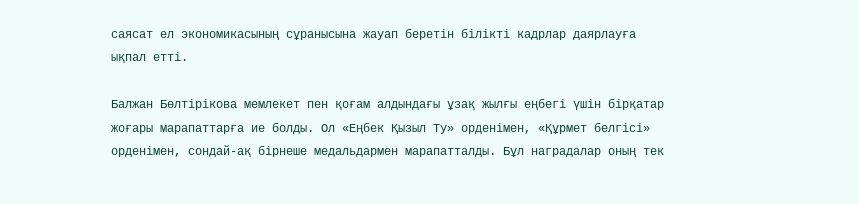саясат ел экономикасының сұранысына жауап беретін білікті кадрлар даярлауға ықпал етті.

Балжан Бөлтірікова мемлекет пен қоғам алдындағы ұзақ жылғы еңбегі үшін бірқатар жоғары марапаттарға ие болды. Ол «Еңбек Қызыл Ту» орденімен, «Құрмет белгісі» орденімен, сондай-ақ бірнеше медальдармен марапатталды. Бұл наградалар оның тек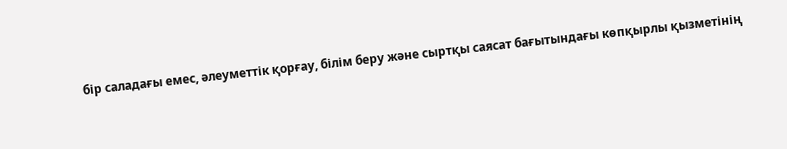бір саладағы емес, әлеуметтік қорғау, білім беру және сыртқы саясат бағытындағы көпқырлы қызметінің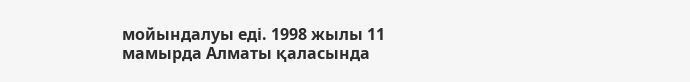мойындалуы еді. 1998 жылы 11 мамырда Алматы қаласында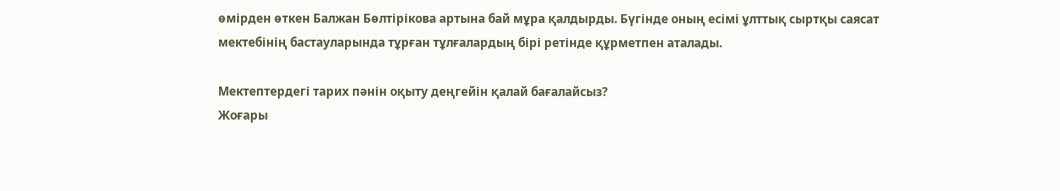өмірден өткен Балжан Бөлтірікова артына бай мұра қалдырды. Бүгінде оның есімі ұлттық сыртқы саясат мектебінің бастауларында тұрған тұлғалардың бірі ретінде құрметпен аталады.

Мектептердегі тарих пәнін оқыту деңгейін қалай бағалайсыз?
Жоғары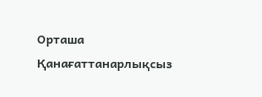Орташа
Қанағаттанарлықсыз